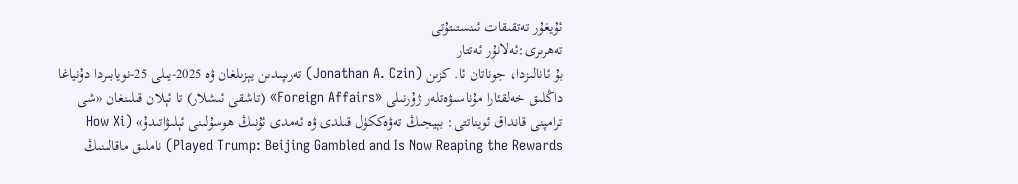ئۇيغۇر تەتقىقات ئىنستىتۇتى
تەھرىرى:ئەلانۇر ئەتتار
بۇ ئانالىزدا، جوناتان ئا. كزىن (Jonathan A. Czin) تەرىپىدىن يېزىلغان ۋە 2025-يىلى 25-نويابىردا دۇنياغا داڭلىق خەلقئارا مۇناسىۋەتلەر ژۇرنىلى «Foreign Affairs» (تاشقى ئىشلار) تا ئېلان قىلىنغان «شى ترامپنى قانداق ئويناتتى: بېيجىڭ تەۋەككۈل قىلدى ۋە ئەمدى ئۇنىڭ ھوسۇلىنى ئېلىۋاتىدۇ» (How Xi Played Trump: Beijing Gambled and Is Now Reaping the Rewards) ناملىق ماقالىنىڭ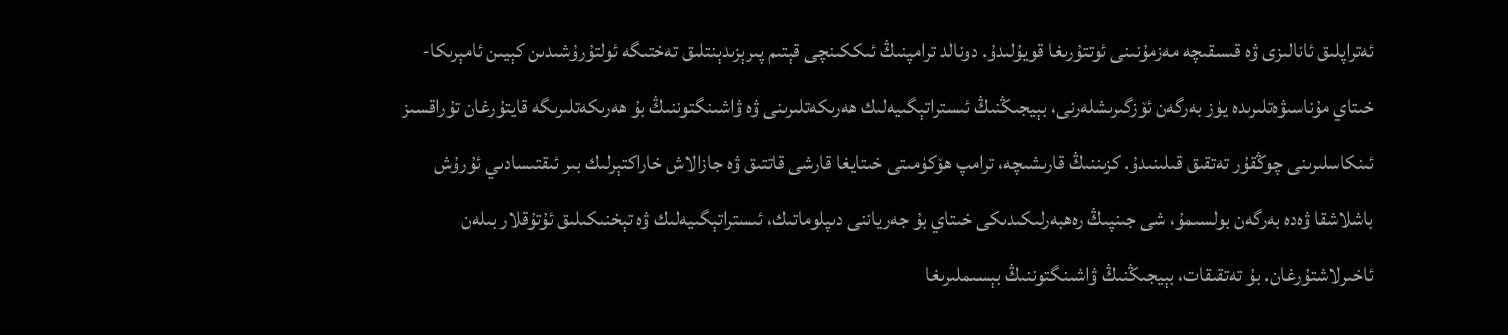ئەتراپلىق ئانالىزى ۋە قىسقىچە مەزمۇنىنى ئوتتۇرىغا قويۇلىدۇ. دونالد ترامپنىڭ ئىككىنچى قېتىم پىرېزىدېنتلىق تەختىگە ئولتۇرۇشىدىن كېيىن ئامېرىكا-خىتاي مۇناسىۋەتلىرىدە يۈز بەرگەن ئۆزگىرىشلەرنى، بېيجىڭنىڭ ئىستراتېگىيەلىك ھەرىكەتلىرىنى ۋە ۋاشىنگتوننىڭ بۇ ھەرىكەتلىرىگە قايتۇرغان تۇراقسىز ئىنكاسلىرىنى چوڭقۇر تەتقىق قىلىنىدۇ. كزىننىڭ قارىشىچە، ترامپ ھۆكۈمىتى خىتايغا قارشى قاتتىق ۋە جازالاش خاراكتېرلىك بىر ئىقتىسادىي ئۇرۇش باشلاشقا ۋەدە بەرگەن بولسىمۇ، شى جىنپىڭ رەھبەرلىكىدىكى خىتاي بۇ جەرياننى دىپلوماتىك، ئىستراتېگىيەلىك ۋە تېخنىكىلىق ئۇتۇقلار بىلەن ئاخىرلاشتۇرغان. بۇ تەتقىقات، بېيجىڭنىڭ ۋاشىنگتوننىڭ بېسىملىرىغا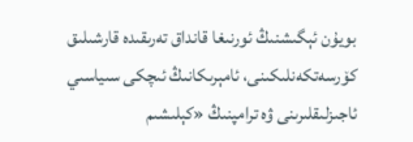بويۇن ئېگىشنىڭ ئورنىغا قانداق تەرىقىدە قارشىلىق كۆرسەتكەنلىكىنى، ئامېرىكانىڭ ئىچكى سىياسىي ئاجىزلىقلىرىنى ۋە ترامپنىڭ «كېلىشىم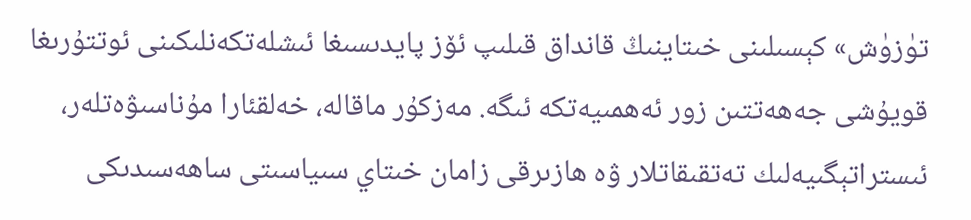تۈزۈش» كېسىلىنى خىتاينىڭ قانداق قىلىپ ئۆز پايدىسىغا ئىشلەتكەنلىكىنى ئوتتۇرىغا قويۇشى جەھەتتىن زور ئەھمىيەتكە ئىگە. مەزكۇر ماقالە، خەلقئارا مۇناسىۋەتلەر، ئىستراتېگىيەلىك تەتقىقاتلار ۋە ھازىرقى زامان خىتاي سىياسىتى ساھەسىدىكى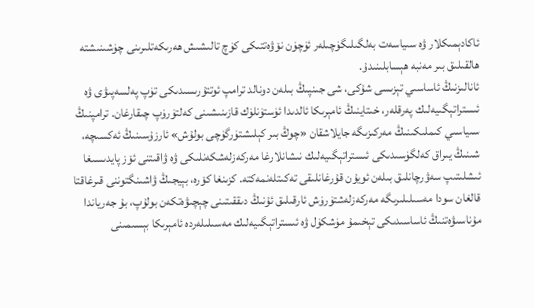ئاكادېمىكلار ۋە سىياسەت بەلگىلىگۈچىلەر ئۈچۈن نۆۋەتتىكى كۈچ تالىشىش ھەرىكەتلىرىنى چۈشىنىشتە ھالقىلىق بىر مەنبە ھېسابلىنىدۇ.
ئانالىزنىڭ ئاساسىي تېزىسى شۇكى، شى جىنپىڭ بىلەن دونالد ترامپ ئوتتۇرىسىدىكى تۈپ پەلسەپىۋى ۋە ئىستراتېگىيەلىك پەرقلەر، خىتاينىڭ ئامېرىكا ئالدىدا ئۈستۈنلۈك قازىنىشىنى كەلتۈرۈپ چىقارغان. ترامپنىڭ سىياسىي كىملىكىنىڭ مەركىزىگە جايلاشقان «چوڭ بىر كېلىشتۈرگۈچى بولۇش» ئارزۇسىنىڭ ئەكسىچە، شىنىڭ يىراق كەلگۈسىدىكى ئىستراتېگىيەلىك نىشانلارغا مەركەزلەشكەنلىكى ۋە ۋاقىتنى ئۆز پايدىسىغا ئىشلىتىپ سەۋرچانلىق بىلەن ئويۇن قۇرغانلىقى تەكىتلەنمەكتە. كزىنغا كۆرە، بېيجىڭ ۋاشىنگتوننى قىرغاقتا قالغان سودا مەسىلىلىرىگە مەركەزلەشتۈرۈش ئارقىلىق ئۇنىڭ دىققىتىنى چېچىۋەتكەن بولۇپ، بۇ جەرياندا مۇناسىۋەتنىڭ ئاساسىدىكى تېخىمۇ مۈشكۈل ۋە ئىستراتېگىيەلىك مەسىلىلەردە ئامېرىكا بېسىمىنى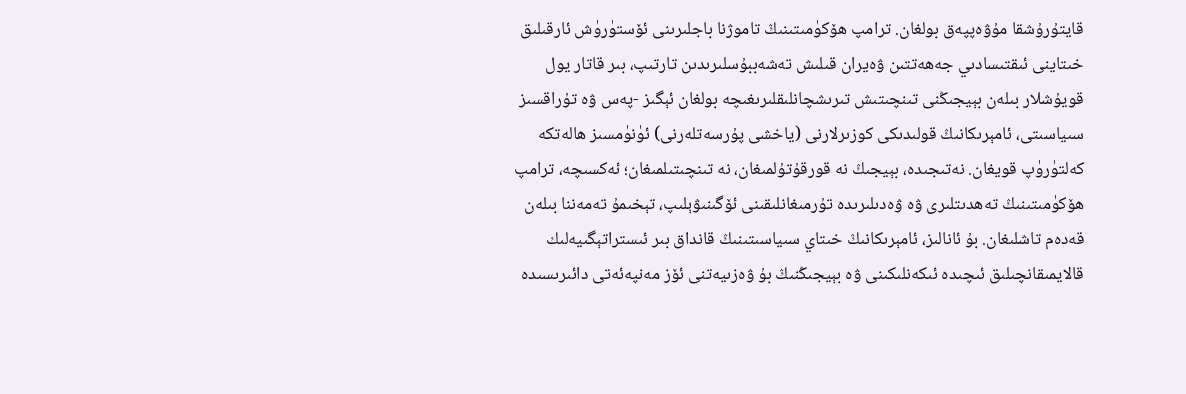قايتۇرۇشقا مۇۋەپپەق بولغان. ترامپ ھۆكۈمىتىنىڭ تاموژنا باجلىرىنى ئۆستۈرۈش ئارقىلىق خىتاينى ئىقتىسادىي جەھەتتىن ۋەيران قىلىش تەشەببۇسلىرىدىن تارتىپ، بىر قاتار يول قويۇشلار بىلەن بېيجىڭنى تىنچىتىش تىرىشچانلىقلىرىغىچە بولغان ئېگىز -پەس ۋە تۇراقسىز سىياسىتى، ئامېرىكانىڭ قولىدىكى كوزىرلارنى (ياخشى پۇرسەتلەرنى) ئۈنۈمسىز ھالەتكە كەلتۈرۈپ قويغان. نەتىجىدە، بېيجىڭ نە قورقۇتۇلمىغان، نە تىنچىتىلمىغان؛ ئەكسىچە، ترامپ ھۆكۈمىتىنىڭ تەھدىتلىرى ۋە ۋەدىلىرىدە تۇرمىغانلىقىنى ئۆگىنىۋېلىپ، تېخىمۇ تەمەننا بىلەن قەدەم تاشلىغان. بۇ ئانالىز، ئامېرىكانىڭ خىتاي سىياسىتىنىڭ قانداق بىر ئىستراتېگىيەلىك قالايمىقانچىلىق ئىچىدە ئىكەنلىكىنى ۋە بېيجىڭنىڭ بۇ ۋەزىيەتنى ئۆز مەنپەئەتى دائىرىسىدە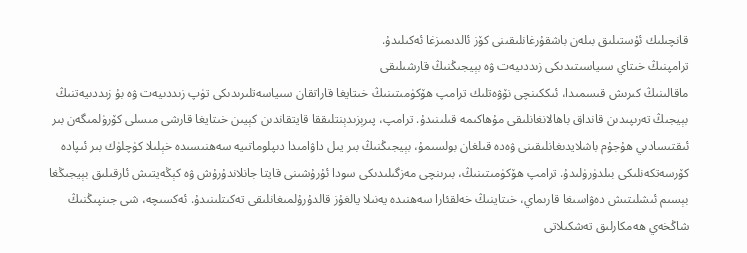قانچىلىك ئۇستىلىق بىلەن باشقۇرغانلىقىنى كۆز ئالدىمىزغا ئەكىلىدۇ.
ترامپنىڭ خىتاي سىياسىتىدىكى زىددىيەت ۋە بېيجىڭنىڭ قارشىلىقى
ماقالىنىڭ كىرىش قىسمىدا، ئىككىنچى نۆۋەتلىك ترامپ ھۆكۈمىتىنىڭ خىتايغا قاراتقان سىياسەتلىرىدىكى تۈپ زىددىيەت ۋە بۇ زىددىيەتنىڭ بېيجىڭ تەرىپىدىن قانداق باھالانغانلىقى مۇھاكىمە قىلىنىدۇ. ترامپ، پىرېزىدېنتلىققا قايتقاندىن كېيىن خىتايغا قارشى مىسلى كۆرۈلمىگەن بىر ئىقتىسادىي ھۇجۇم باشلايدىغانلىقىنى ۋەدە قىلغان بولسىمۇ، بېيجىڭنىڭ بىر يىل داۋامىدا دىپلوماتىيە سەھنىسىدە خېلىلا كۈچلۈك بىر ئىپادە كۆرسەتكەنلىكى بىلدۈرۈلىدۇ. ترامپ ھۆكۈمىتىنىڭ، بىرىنچى مەزگىلىدىكى سودا ئۇرۇشىنى قايتا جانلاندۇرۇش ۋە كېڭەيتىش ئارقىلىق بېيجىڭغا بېسىم ئىشلىتىش دەۋاسىغا قارىماي، خىتاينىڭ خەلقئارا سەھنىدە يەنىلا يالغۇز قالدۇرۇلمىغانلىقى تەكىتلىنىدۇ. ئەكسىچە، شى جىنپىڭنىڭ شاڭخەي ھەمكارلىق تەشكىلاتى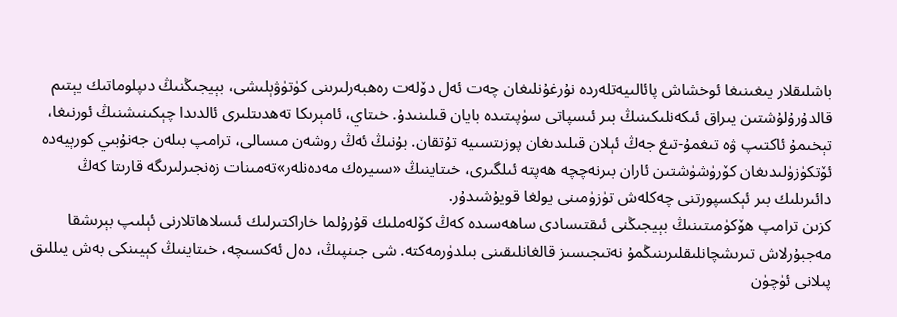باشلىقلار يىغىنىغا ئوخشاش پائالىيەتلەردە نۇرغۇنلىغان چەت ئەل دۆلەت رەھبەرلىرىنى كۈتۈۋېلىشى، بېيجىڭنىڭ دىپلوماتىك يېتىم قالدۇرۇلۇشتىن يىراق ئىكەنلىكىنىڭ بىر ئىسپاتى سۈپىتىدە بايان قىلىنىدۇ. خىتاي، ئامېرىكا تەھدىتلىرى ئالدىدا چېكىنىشنىڭ ئورنىغا، تېخىمۇ ئاكتىپ ۋە تىغمۇ-تىغ جەڭ ئېلان قىلىدىغان پوزىتسىيە تۇتقان. بۇنىڭ ئەڭ روشەن مىسالى، ترامپ بىلەن جەنۇبىي كورېيەدە ئۆتكۈزۈلىدىغان كۆرۈشۈشتىن ئاران بىرنەچچە ھەپتە ئىلگىرى، خىتاينىڭ «سىيرەك مەدەنلەر»تەمىنات زەنجىرلىرىگە قارىتا كەڭ دائىرىلىك بىر ئېكسپورتنى چەكلەش تۈزۈمىنى يولغا قويۇشىدۇر.
كزىن ترامپ ھۆكۈمىتىنىڭ بېيجىڭنى ئىقتىسادى ساھەسىدە كەڭ كۆلەملىك قۇرۇلما خاراكتىرلىك ئىسلاھاتلارنى ئېلىپ بېرىشقا مەجبۇرلاش تىرىشچانلىقلىرىنىڭمۇ نەتىجىسىز قالغانلىقىنى بىلدۈرمەكتە. شى جىنپىڭ، دەل ئەكسىچە، خىتاينىڭ كېيىنكى بەش يىللىق پىلانى ئۈچۈن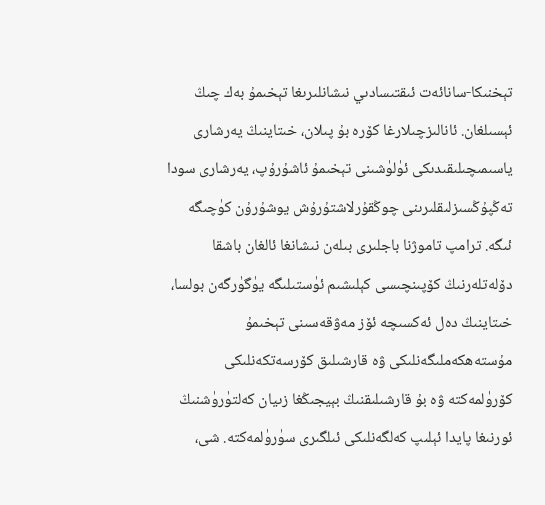تېخنىكا-سانائەت ئىقتىسادىي نىشانلىرىغا تېخىمۇ بەك چىڭ ئېسىلغان. ئانالىزچىلارغا كۆرە بۇ پىلان، خىتاينىڭ يەرشارى ياسىمىچىلىقىدىكى ئۈلۈشىنى تېخىمۇ ئاشۇرۇپ، يەرشارى سودا تەڭپۇڭسىزلىقلىرىنى چوڭقۇرلاشتۇرۇش يوشۇرۇن كۈچىگە ئىگە. ترامپ تاموژنا باجلىرى بىلەن نىشانغا ئالغان باشقا دۆلەتلەرنىڭ كۆپىنچىسى كېلىشىم ئۈستىلىگە يۈگۈرگەن بولسا، خىتاينىڭ دەل ئەكسىچە ئۆز مەۋقەسىنى تېخىمۇ مۇستەھكەملىگەنلىكى ۋە قارشىلىق كۆرسەتكەنلىكى كۆرۈلمەكتە ۋە بۇ قارشىلىقنىڭ بېيجىڭغا زىيان كەلتۈرۈشنىڭ ئورنىغا پايدا ئېلىپ كەلگەنلىكى ئىلگىرى سۈرۈلمەكتە. شى،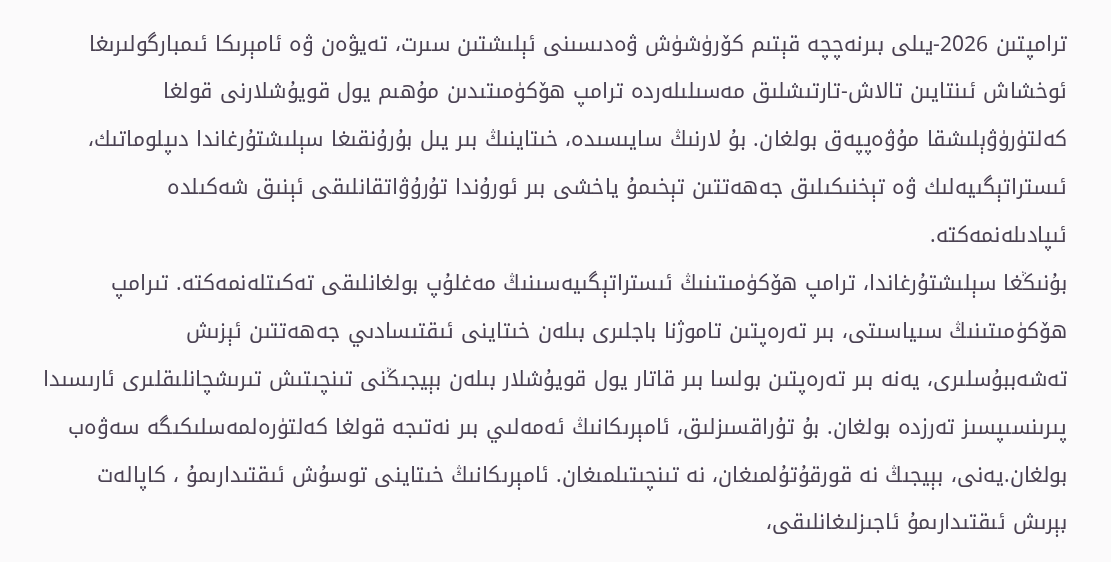ترامپتىن 2026-يىلى بىرنەچچە قېتىم كۆرۈشۈش ۋەدىسىنى ئېلىشتىن سىرت، تەيۋەن ۋە ئامېرىكا ئىمبارگولىرىغا ئوخشاش ئىنتايىن تالاش-تارتىشلىق مەسىلىلەردە ترامپ ھۆكۈمىتىدىن مۇھىم يول قويۇشلارنى قولغا كەلتۈرۈۋېلىشقا مۇۋەپپەق بولغان. بۇ لارنىڭ سايىسىدە، خىتاينىڭ بىر يىل بۇرۇنقىغا سېلىشتۇرغاندا دىپلوماتىك، ئىستراتېگىيەلىك ۋە تېخنىكىلىق جەھەتتىن تېخىمۇ ياخشى بىر ئورۇندا تۇرۇۋاتقانلىقى ئېنىق شەكىلدە ئىپادىلەنمەكتە.
بۇنىڭغا سېلىشتۇرغاندا، ترامپ ھۆكۈمىتىنىڭ ئىستراتېگىيەسىنىڭ مەغلۇپ بولغانلىقى تەكىتلەنمەكتە. تىرامپ ھۆكۈمىتىنىڭ سىياسىتى، بىر تەرەپتىن تاموژنا باجلىرى بىلەن خىتاينى ئىقتىسادىي جەھەتتىن ئېزىش تەشەببۇسلىرى، يەنە بىر تەرەپتىن بولسا بىر قاتار يول قويۇشلار بىلەن بېيجىڭنى تىنچىتىش تىرىشچانلىقلىرى ئارىسىدا پىرىنسىپسىز تەرزدە بولغان. بۇ تۇراقسىزلىق، ئامېرىكانىڭ ئەمەلىي بىر نەتىجە قولغا كەلتۈرەلمەسلىكىگە سەۋەب بولغان.يەنى، بېيجىڭ نە قورقۇتۇلمىغان، نە تىنچىتىلمىغان. ئامېرىكانىڭ خىتاينى توسۇش ئىقتىدارىمۇ ، كاپالەت بېرىش ئىقتىدارىمۇ ئاجىزلىغانلىقى،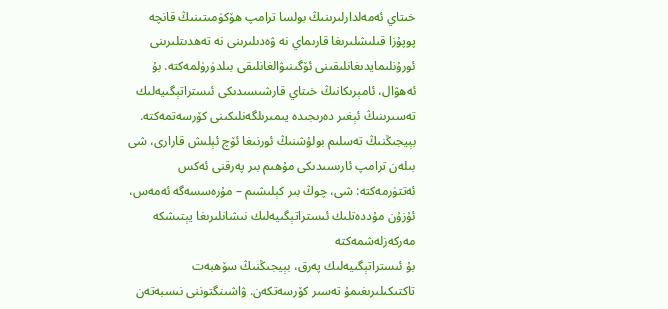خىتاي ئەمەلدارلىرىنىڭ بولسا ترامپ ھۆكۈمىتىنىڭ قانچە پوپۇزا قىلىشلىرىغا قارىماي نە ۋەدىلىرىنى نە تەھدىتلىرىنى ئورۇنلىمايدىغانلىقىنى ئۆگىنىۋالغانلىقى بىلدۈرۈلمەكتە. بۇ ئەھۋال، ئامېرىكانىڭ خىتاي قارشىسىدىكى ئىستراتېگىيەلىك تەسىرىنىڭ ئېغىر دەرىجىدە يىمىرىلگەنلىكىنى كۆرسەتمەكتە. بېيجىڭنىڭ تەسلىم بولۇشنىڭ ئورنىغا ئۆچ ئېلىش قارارى، شى بىلەن ترامپ ئارىسىدىكى مۇھىم بىر پەرقنى ئەكس ئەتتۈرمەكتە: شى، چوڭ بىر كېلىشىم – مۇرەسسەگە ئەمەس، ئۇزۇن مۇددەتلىك ئىستراتېگىيەلىك نىشانلىرىغا يېتىشكە مەركەزلەشمەكتە
بۇ ئىستراتېگىيەلىك پەرق، بېيجىڭنىڭ سۆھبەت تاكتىكىلىرىغىمۇ تەسىر كۆرسەتكەن. ۋاشىنگتوننى نىسبەتەن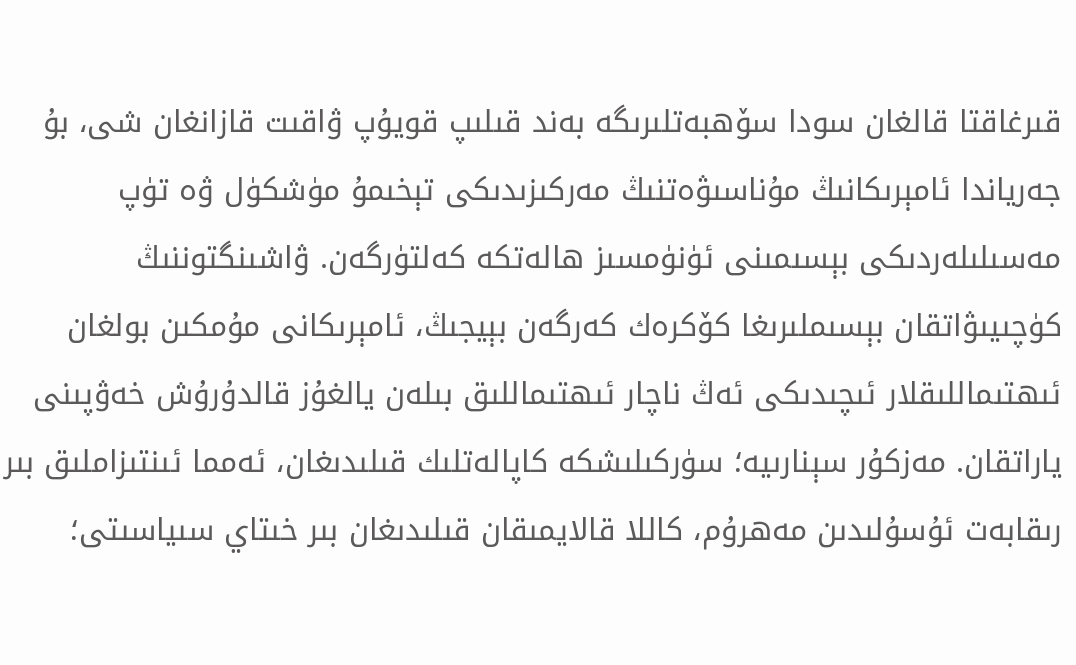قىرغاقتا قالغان سودا سۆھبەتلىرىگە بەند قىلىپ قويۇپ ۋاقىت قازانغان شى، بۇ جەرياندا ئامېرىكانىڭ مۇناسىۋەتنىڭ مەركىزىدىكى تېخىمۇ مۈشكۈل ۋە تۈپ مەسىلىلەردىكى بېسىمىنى ئۈنۈمسىز ھالەتكە كەلتۈرگەن. ۋاشىنگتوننىڭ كۈچىيىۋاتقان بېسىملىرىغا كۆكرەك كەرگەن بېيجىڭ، ئامېرىكانى مۇمكىن بولغان ئىھتىماللىقلار ئىچىدىكى ئەڭ ناچار ئىھتىماللىق بىلەن يالغۇز قالدۇرۇش خەۋپىنى ياراتقان. مەزكۇر سېنارىيە؛ سۈركىلىشكە كاپالەتلىك قىلىدىغان، ئەمما ئىنتىزاملىق بىر رىقابەت ئۇسۇلىدىن مەھرۇم، كاللا قالايمىقان قىلىدىغان بىر خىتاي سىياسىتى؛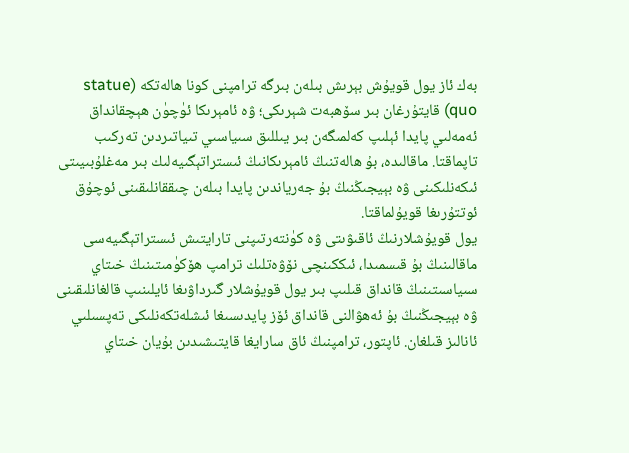بەك ئاز يول قويۇش بېرىش بىلەن بىرگە ترامپنى كونا ھالەتكە (statue quo) قايتۇرغان بىر سۆھبەت شېرىكى؛ ۋە ئامېرىكا ئۈچۈن ھېچقانداق ئەمەلىي پايدا ئېلىپ كەلمىگەن بىر يىللىق سىياسىي تىياتىردىن تەركىب تاپماقتا. ماقالىدە، بۇ ھالەتنىڭ ئامېرىكانىڭ ئىستراتېگىيەلىك بىر مەغلۇبىيىتى ئىكەنلىكىنى ۋە بېيجىڭنىڭ بۇ جەرياندىن پايدا بىلەن چىققانلىقىنى ئوچۇق ئوتتۇرىغا قويۇلماقتا.
يول قويۇشلارنىڭ ئاقىۋىتى ۋە كۈنتەرتىپنى تارايتىش ئىستراتېگىيەسى
ماقالىنىڭ بۇ قىسمىدا، ئىككىنچى نۆۋەتلىك ترامپ ھۆكۈمىتىنىڭ خىتاي سىياسىتىنىڭ قانداق قىلىپ بىر يول قويۇشلار گىرداۋىغا ئايلىنىپ قالغانلىقىنى ۋە بېيجىڭنىڭ بۇ ئەھۋالنى قانداق ئۆز پايدىسىغا ئىشلەتكەنلىكى تەپسىلىي ئانالىز قىلغان. ئاپتور، ترامپنىڭ ئاق سارايغا قايتىشىدىن بۇيان خىتاي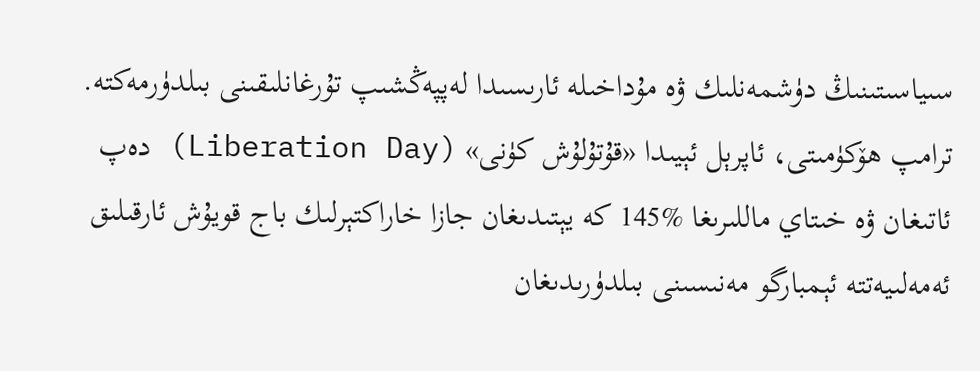سىياسىتىنىڭ دۈشمەنلىك ۋە مۇداخىلە ئارىسىدا لەپپەڭشىپ تۇرغانلىقىنى بىلدۈرمەكتە. ترامپ ھۆكۈمىتى، ئاپرېل ئېيىدا «قۇتۇلۇش كۈنى» (Liberation Day) دەپ ئاتىغان ۋە خىتاي ماللىرىغا %145 كە يېتىدىغان جازا خاراكتېرلىك باج قويۇش ئارقىلىق ئەمەلىيەتتە ئېمبارگو مەنىسىنى بىلدۈرىدىغان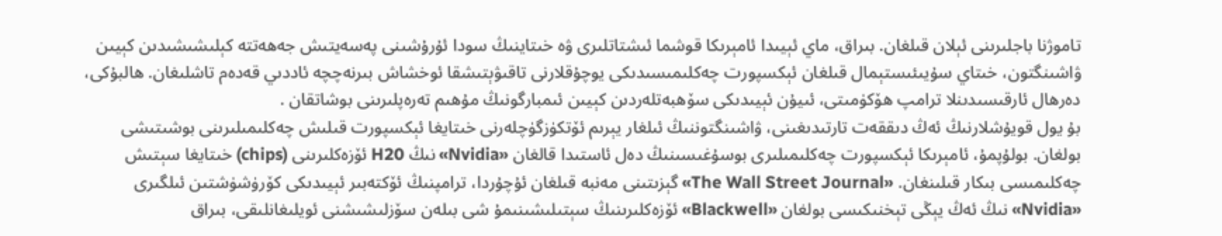تاموژنا باجلىرىنى ئېلان قىلغان. بىراق، ماي ئېيىدا ئامېرىكا قوشما ئىشتاتلىرى ۋە خىتاينىڭ سودا ئۇرۇشىنى پەسەيتىش جەھەتتە كېلىشىشىدىن كېيىن ۋاشىنگتون، خىتاي سۇيىئىستېمال قىلغان ئېكسپورت چەكلىمىسىدىكى يوچۇقلارنى تاقىۋېتىشقا ئوخشاش بىرنەچچە ئاددىي قەدەم تاشلىغان. ھالبۇكى، دەرھال ئارقىسىدىنلا ترامپ ھۆكۈمىتى، ئىيۇن ئېيىدىكى سۆھبەتلەردىن كېيىن ئىمبارگونىڭ مۇھىم تەرەپلىرىنى بوشاتقان .
بۇ يول قويۇشلارنىڭ ئەڭ دىققەت تارتىدىغىنى، ۋاشىنگتوننىڭ ئىلغار يېرىم ئۆتكۈزگۈچلەرنى خىتايغا ئېكسپورت قىلىش چەكلىمىلىرىنى بوشىتىشى بولغان. بولۇپمۇ، ئامېرىكا ئېكسپورت چەكلىمىلىرى بوسۇغىسىنىڭ دەل ئاستىدا قالغان «Nvidia» نىڭ H20 ئۆزەكلىرىنى (chips) خىتايغا سېتىش چەكلىمىسى بىكار قىلىنغان. «The Wall Street Journal» گېزىتىنى مەنبە قىلغان ئۇچۇردا، ترامپنىڭ ئۆكتەبىر ئېيىدىكى كۆرۈشۈشتىن ئىلگىرى «Nvidia» نىڭ ئەڭ يېڭى تېخنىكىسى بولغان «Blackwell» ئۆزەكلىرىنىڭ سېتىلىشىنىمۇ شى بىلەن سۆزلىشىشنى ئويلىغانلىقى، بىراق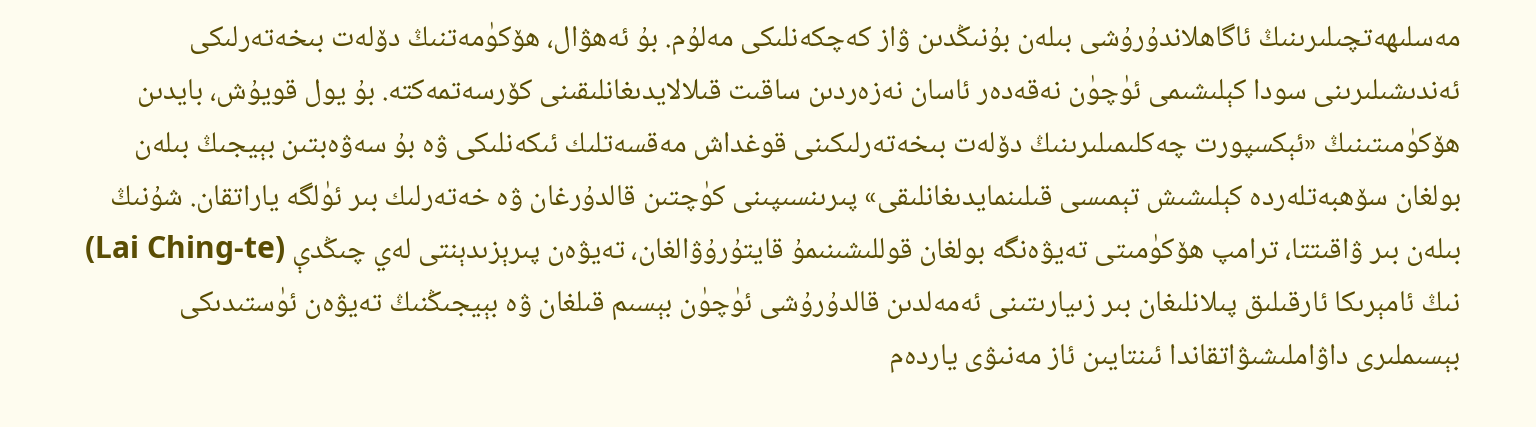مەسلىھەتچىلىرىنىڭ ئاگاھلاندۇرۇشى بىلەن بۇنىڭدىن ۋاز كەچكەنلىكى مەلۇم. بۇ ئەھۋال، ھۆكۈمەتنىڭ دۆلەت بىخەتەرلىكى ئەندىشىلىرىنى سودا كېلىشىمى ئۈچۈن نەقەدەر ئاسان نەزەردىن ساقىت قىلالايدىغانلىقىنى كۆرسەتمەكتە. بۇ يول قويۇش، بايدىن ھۆكۈمىتىنىڭ «ئېكسپورت چەكلىمىلىرىنىڭ دۆلەت بىخەتەرلىكىنى قوغداش مەقسەتلىك ئىكەنلىكى ۋە بۇ سەۋەبتىن بېيجىڭ بىلەن بولغان سۆھبەتلەردە كېلىشىش تېمىسى قىلىنمايدىغانلىقى» پىرىنسىپىنى كۈچتىن قالدۇرغان ۋە خەتەرلىك بىر ئۈلگە ياراتقان. شۇنىڭ بىلەن بىر ۋاقىتتا، ترامپ ھۆكۈمىتى تەيۋەنگە بولغان قوللىشىنىمۇ قايتۇرۇۋالغان، تەيۋەن پىرېزىدېنتى لەي چىڭدې (Lai Ching-te) نىڭ ئامېرىكا ئارقىلىق پىلانلىغان بىر زىيارىتىنى ئەمەلدىن قالدۇرۇشى ئۈچۈن بېسىم قىلغان ۋە بېيجىڭنىڭ تەيۋەن ئۈستىدىكى بېسىملىرى داۋاملىشىۋاتقاندا ئىنتايىن ئاز مەنىۋى ياردەم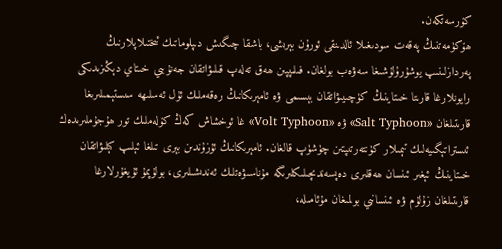كۆرسەتكەن.
ھۆكۈمەتنىڭ پەقەت سودىغىلا ئالدىنقى ئورۇن بېرىشى، باشقا چىگىش دىپلوماتىك ئىختىلاپلارنىڭ پەردازلىنىپ يوشۇرۇلۇشىغا سەۋەب بولغان. فىلىپپىن ھەق تەلەپ قىلىۋاتقان جەنۇبىي خىتاي دېڭىزىدىكى رايونلارغا قارىتا خىتاينىڭ كۈچىيىۋاتقان بېسىمى ۋە ئامېرىكانىڭ رەقەملىك ئۇل ئەسلىھە سىستېمىلىرىغا قارىتىلغان «Salt Typhoon» ۋە «Volt Typhoon» غا ئوخشاش كەڭ كۆلەملىك تور ھۇجۇملىرىدەك ئىستراتېگىيەلىك تېمىلار كۈنتەرتىپتىن چۈشۈپ قالغان. ئامېرىكانىڭ ئۇزۇندىن بېرى تىلغا ئېلىپ كېلىۋاتقان خىتاينىڭ ئېغىر ئىنسان ھەقلىرى دەپسەندىچىلىكلىرىگە مۇناسىۋەتلىك ئەندىشىلىرى، بولۇپمۇ ئۇيغۇرلارغا قارىتىلغان زۇلۇم ۋە ئىنسانىي بولمىغان مۇئامىلە،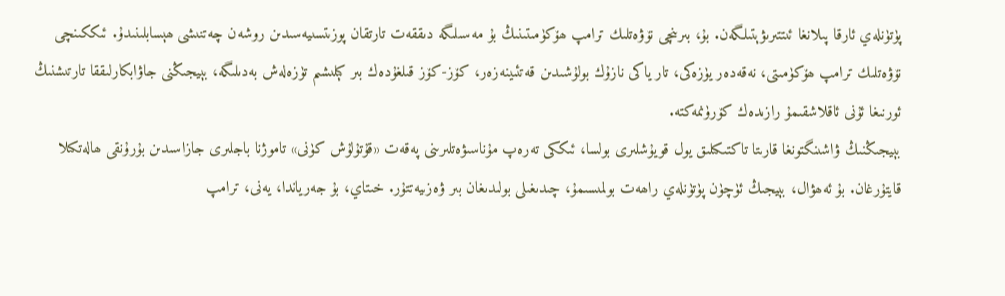پۈتۈنلەي ئارقا پىلانغا ئىتتىرىۋېتىلگەن. بۇ، بىرىنچى نۆۋەتلىك ترامپ ھۆكۈمىتىنىڭ بۇ مەسىلىگە دىققەت تارتقان پوزىتسىيەسىدىن روشەن چەتنىشى ھېسابلىنىدۇ. ئىككىنچى نۆۋەتلىك ترامپ ھۆكۈمىتى، نەقەدەر يۈزەكى، تار ياكى نازۇك بولۇشىدىن قەتئىينەزەر، كۆز-كۆز قىلغۇدەك بىر كېلىشىم تۈزەلەش بەدىلىگە، بېيجىڭنى جاۋابكارلىققا تارتىشنىڭ ئورنىغا ئۇنى ئاقلاشقىمۇ رازىدەك كۆرۈنمەكتە.
بېيجىڭنىڭ ۋاشىنگتونغا قارىتا تاكتىكىلىق يول قويۇشلىرى بولسا، ئىككى تەرەپ مۇناسىۋەتلىرىنى پەقەت «قۇتۇلۇش كۈنى» تاموژنا باجلىرى جازاسىدىن بۇرۇنقى ھالەتكىلا قايتۇرغان. بۇ ئەھۋال، بېيجىڭ ئۈچۈن پۈتۈنلەي راھەت بولمىسىمۇ، چىدىغىلى بولىدىغان بىر ۋەزىيەتتۇر. خىتاي، بۇ جەرياندا، يەنى، ترامپ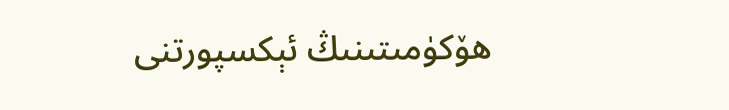ھۆكۈمىتىنىڭ ئېكسپورتنى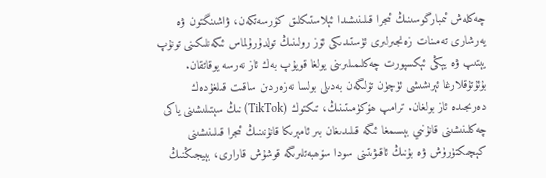چەكلەش ئىمبارگوسىنىڭ ئىجرا قىلىنىشىدا ئېلاستىكلىق كۆرسەتكەن، ۋاشىنگتون ۋە يەرشارى تەمىنات زەنجىرلىرى ئۈستىدىكى ئۆز رولىنىڭ تولدۇرۇلماس ئىكەنلىكىنى تونۇپ يېتىپ ۋە يېڭى ئېكسپورت چەكلىمىلىرىنى يولغا قويۇپ بەك ئاز نەرسە يوقاتقان. بۇئۇتۇقلارغا ئېرىشىشى ئۈچۈن تۆلىگەن بەدىلى بولسا نەزەردىن ساقىت قىلغۇدەك دەرىجىدە ئاز بولغان. ترامپ ھۆكۈمىتىنىڭ، تىكتوك (TikTok) نىڭ سېتىلىشىنى ياكى چەكلىنىشىنى قانۇنىي بېسىمغا ئىگە قىلىدىغان بىر ئامېرىكا قانۇنىنىڭ ئىجرا قىلىنىشىنى كېچىكتۈرۈش ۋە بۇنىڭ ئاقىۋىتىنى سودا سۆھبەتلىرىگە قوشۇش قارارى، بېيجىڭنىڭ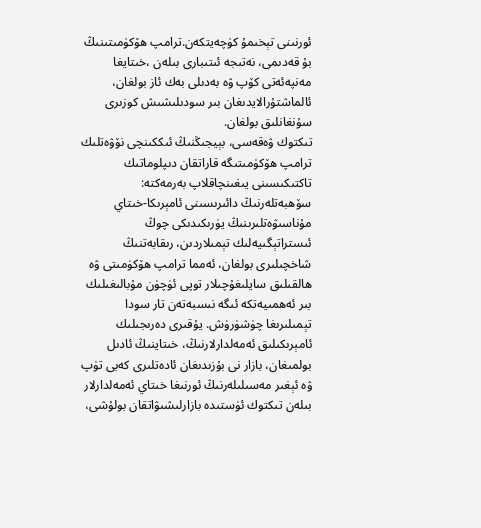ئورنىنى تېخىمۇ كۈچەيتكەن.ترامپ ھۆكۈمىتىنىڭ بۇ قەدىمى، نەتىجە ئىتىبارى بىلەن ،خىتايغا مەنپەئەتى كۆپ ۋە بەدىلى بەك ئاز بولغان، ئالماشتۇرالايدىغان بىر سودىلىشىش كوزىرى سۇنغانلىق بولغان.
تىكتوك ۋەقەسى، بېيجىڭنىڭ ئىككىنچى نۆۋەتلىك ترامپ ھۆكۈمىتىگە قاراتقان دىپلوماتىك تاكتىكىسىنى يىغىنچاقلاپ بەرمەكتە: سۆھبەتلەرنىڭ دائىرىسىنى ئامېرىكا-خىتاي مۇناسىۋەتلىرىنىڭ يۈرىكىدىكى چوڭ ئىستراتېگىيەلىك تېمىلاردىن، رىقابەتنىڭ شاخچىلىرى بولغان، ئەمما ترامپ ھۆكۈمىتى ۋە ھالقىلىق سايلىغۇچىلار توپى ئۈچۈن مۇبالىغىلىك بىر ئەھمىيەتكە ئىگە نىسبەتەن تار سودا تېمىلىرىغا چۈشۈرۈش. يۇقىرى دەرىجىلىك ئامېرىكىلىق ئەمەلدارلارنىڭ، خىتاينىڭ ئادىل بولمىغان، بازار نى بۇزىدىغان ئادەتلىرى كەبى تۈپ ۋە ئېغىر مەسىلىلەرنىڭ ئورنىغا خىتاي ئەمەلدارلار بىلەن تىكتوك ئۈستىدە بازارلىشىۋاتقان بولۇشى،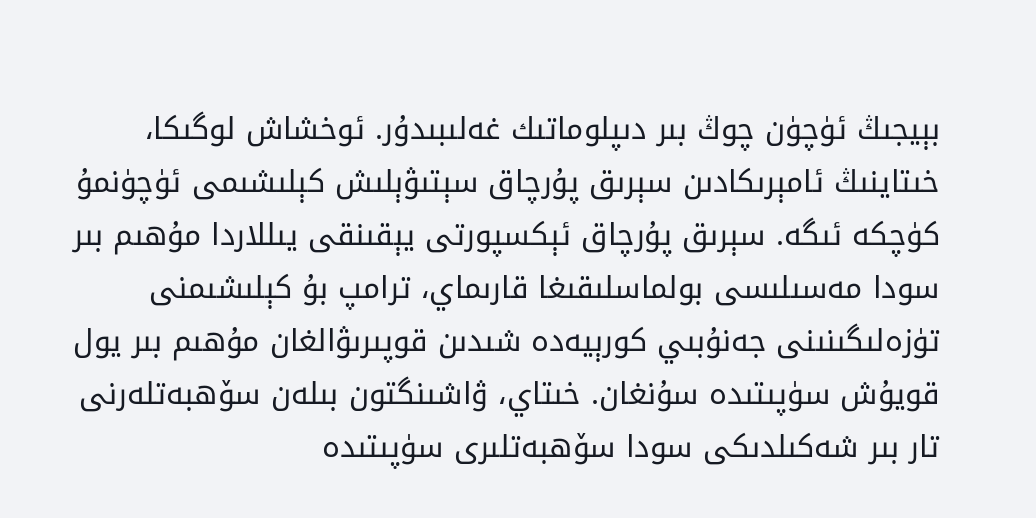بېيجىڭ ئۈچۈن چوڭ بىر دىپلوماتىك غەلىبىدۇر. ئوخشاش لوگىكا، خىتاينىڭ ئامېرىكادىن سېرىق پۇرچاق سېتىۋېلىش كېلىشىمى ئۈچۈنمۇ كۈچكە ئىگە. سېرىق پۇرچاق ئېكسپورتى يېقىنقى يىللاردا مۇھىم بىر سودا مەسىلىسى بولماسلىقىغا قارىماي، ترامپ بۇ كېلىشىمنى تۈزەلىگىنىنى جەنۇبىي كورېيەدە شىدىن قوپىرىۋالغان مۇھىم بىر يول قويۇش سۈپىتىدە سۇنغان. خىتاي، ۋاشىنگتون بىلەن سۆھبەتلەرنى تار بىر شەكىلدىكى سودا سۆھبەتلىرى سۈپىتىدە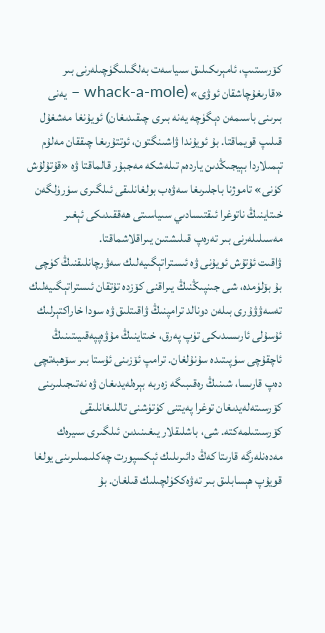كۆرسىتىپ، ئامېرىكىلىق سىياسەت بەلگىلىگۈچىلەرنى بىر «قارىغۇچاشقان ئوۋى» (whack-a-mole – يەنى بىرىنى باسىمەن دېگۈچە يەنە بىرى چىقىدىغان) ئويۇنغا مەشغۇل قىلىپ قويماقتا. بۇ ئويۇندا ۋاشىنگتون، ئوتتۇرىغا چىققان مەلۇم تېمىلاردا بېيجىڭدىن ياردەم تىلەشكە مەجبۇر قالماقتا ۋە «قۇتۇلۇش كۈنى» تاموژنا باجلىرىغا سەۋەب بولغانلىقى ئىلگىرى سۈرۈلگەن خىتاينىڭ ناتوغرا ئىقتىسادىي سىياسىتى ھەققىدىكى ئېغىر مەسىلىلەرنى بىر تەرەپ قىلىشتىن يىراقلاشماقتا.
ۋاقىت ئۇتۇش ئويۇنى ۋە ئىستراتېگىيەلىك سەۋرچانلىقنىڭ كۈچى
بۇ بۆلۈمدە، شى جىنپىڭنىڭ يىراقنى كۆزدە تۇتقان ئىستراتېگىيەلىك تەسەۋۋۇرى بىلەن دونالد ترامپنىڭ ۋاقىتلىق ۋە سودا خاراكتېرلىك ئۇسۇلى ئارىسىدىكى تۈپ پەرق، خىتاينىڭ مۇۋەپپەقىيىتىنىڭ ئاچقۇچى سۈپىتىدە سۇنۇلغان. ترامپ ئۆزىنى ئۇستا بىر سۆھبەتچى دەپ قارىسا، شىنىڭ رەقىبىگە زەربە بېرەلەيدىغان ۋە نەتىجىلىرىنى كۆرسىتەلەيدىغان توغرا پەيتنى كۈتۈشنى تاللىغانلىقى كۆرسىتىلمەكتە. شى، باشلىقلار يىغىنىدىن ئىلگىرى سىيرەك مەدەنلەرگە قارىتا كەڭ دائىرىلىك ئېكسپورت چەكلىمىلىرىنى يولغا قويۇپ ھېسابلىق بىر تەۋەككۈلچىلىك قىلغان. بۇ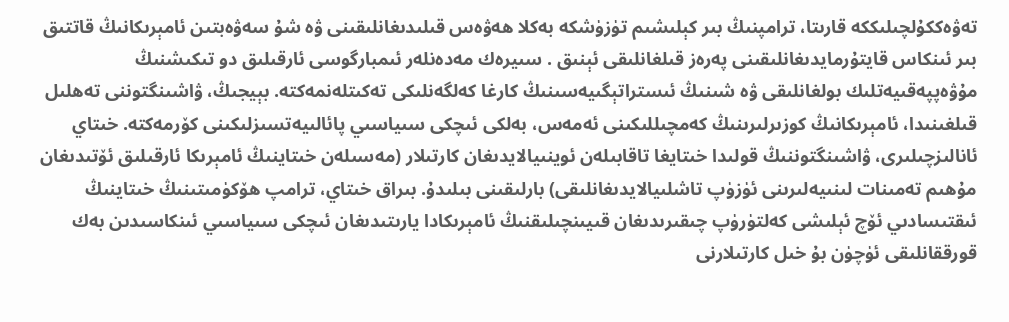تەۋەككۇلچىلىككە قارىتا، ترامپنىڭ بىر كېلىشىم تۈزۈشكە بەكلا ھەۋەس قىلىدىغانلىقىنى ۋە شۇ سەۋەبتىن ئامېرىكانىڭ قاتتىق بىر ئىنكاس قايتۇرمايدىغانلىقىنى پەرەز قىلغانلىقى ئېنىق . سىيرەك مەدەنلەر ئىمبارگوسى ئارقىلىق دو تىكىشنىڭ مۇۋەپپەقىيەتلىك بولغانلىقى ۋە شىنىڭ ئىستراتېگىيەسىنىڭ كارغا كەلگەنلىكى تەكىتلەنمەكتە. بېيجىڭ، ۋاشىنگتوننى تەھلىل قىلغىنىدا، ئامېرىكانىڭ كوزىرلىرىنىڭ كەمچىللىكىنى ئەمەس، بەلكى ئىچكى سىياسىي پائالىيەتسىزلىكىنى كۆرمەكتە. خىتاي ئانالىزچىلىرى، ۋاشىنگتوننىڭ قولىدا خىتايغا تاقابىلەن ئوينىيالايدىغان كارتىلار (مەسىلەن خىتاينىڭ ئامېرىكا ئارقىلىق ئۆتىدىغان مۇھىم تەمىنات لىنىيەلىرىنى ئۈزۈپ تاشلىيالايدىغانلىقى) بارلىقىنى بىلىدۇ. بىراق خىتاي، ترامپ ھۆكۈمىتىنىڭ خىتاينىڭ ئىقتىسادىي ئۆچ ئېلىشى كەلتۈرۈپ چىقىرىدىغان قىيىنچىلىقنىڭ ئامېرىكادا يارىتىدىغان ئىچكى سىياسىي ئىنكاسىدىن بەك قورققانلىقى ئۈچۈن بۇ خىل كارتىلارنى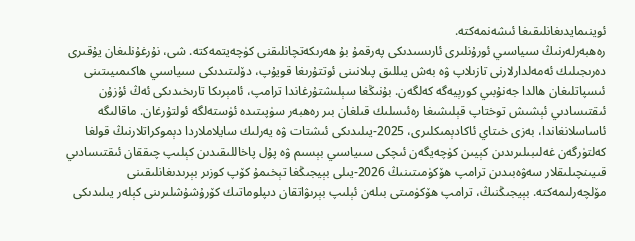ئوينىمايدىغانلىقىغا ئىشەنمەكتە.
رەھبەرلەرنىڭ سىياسىي ئورۇنلىرى ئارىسىدىكى پەرقمۇ بۇ ھەرىكەتچانلىقنى كۈچەيتمەكتە. شى، نۇرغۇنلىغان يۇقىرى دەرىجىلىك ئەمەلدارلارنى تازىلاپ ۋە بەش يىللىق پىلانىنى ئوتتۇرىغا قويۇپ، دۆلىتىدىكى سىياسىي ھاكىمىيىتىنى ئىسپاتلىغان ھالدا جەنۇبىي كورېيەگە كەلگەن. بۇنىڭغا سېلىشتۇرغاندا ترامپ، ئامېرىكا تارىخىدىكى ئەڭ ئۇزۇن ئىقتىسادىي ئېشىش توختاپ قېلىشىغا رەئىسلىك قىلغان بىر رەھبەر سۈپىتىدە ئۈستەلگە ئولتۇرغان. ماقالىگە ئاساسلانغاندا، بەزى خىتاي ئاكادېمىكلىرى، 2025-يىلىدىكى ئىشتات ۋە يەرلىك سايلاملاردا دېموكراتلارنىڭ قولغا كەلتۈرگەن غەلىبىلىرىدىن كېيىن كۈچەيگەن ئىچكى سىياسىي بېسىم ۋە پۇل پاخاللىقىدىن كېلىپ چىققان ئىقتىسادىي قىيىنچىلىقلار سەۋەبىدىن ترامپ ھۆكۈمىتىنىڭ 2026-يىلى بېيجىڭغا تېخىمۇ كۆپ كوزىر بېرىدىغانلىقىنى مۆلچەرلىمەكتە. بېيجىڭنىڭ، ترامپ ھۆكۈمىتى بىلەن ئېلىپ بېرىۋاتقان دىپلوماتىك كۆرۇشۇشلىرىنى كېلەر يىلىدىكى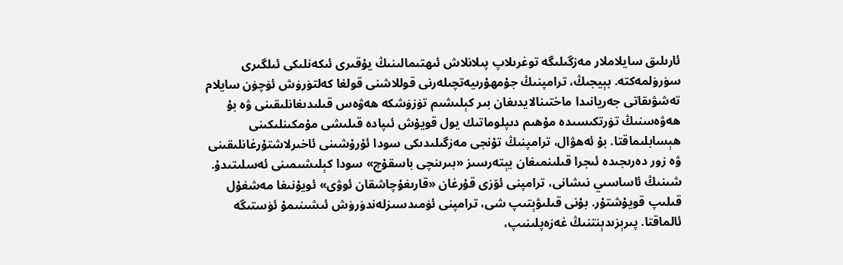ئارىلىق سايلاملار مەزگىلىگە توغرىلاپ پىلانلاش ئىھتىمالىنىڭ يۇقىرى ئىكەنلىكى ئىلگىرى سۈرۈلمەكتە. بېيجىڭ، ترامپنىڭ جۇمھۇرىيەتچىلەرنى قوللاشنى قولغا كەلتۈرۈش ئۈچۈن سايلام تەشۋىقاتى جەريانىدا ماختىنالايدىغان بىر كېلىشىم تۈزۈشكە ھەۋەس قىلىدىغانلىقىنى ۋە بۇ ھەۋەسنىڭ تۈرتكىسىدە مۇھىم دىپلوماتىك يول قويۇش ئىپادە قىلىشى مۇمكىنلىكىنى ھېسابلىماقتا. بۇ ئەھۋال، ترامپنىڭ تۇنجى مەزگىلىدىكى سودا ئۇرۇشىنى ئاخىرلاشتۇرغانلىقىنى ۋە زور دەرىجىدە ئىجرا قىلىنمىغان يېتەرسىز «بىرىنچى باسقۇچ» سودا كېلىشىمىنى ئەسلىتىدۇ.
شىنىڭ ئاساسىي نىشانى، ترامپنى ئۆزى قۇرغان «قارىغۇچاشقان ئوۋى» ئويۇنىغا مەشغۇل قىلىپ قويۇشتۇر. بۇنى قىلىۋېتىپ شى، ترامپنى ئۈمىدسىزلەندۈرۈش ئىشىنىمۇ ئۈستىگە ئالماقتا. پىرېزىدېنتنىڭ غەزەپلىنىپ،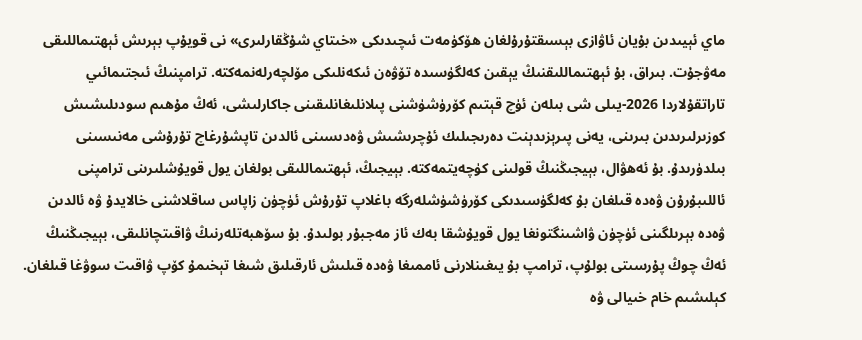ماي ئېيىدىن بۇيان ئاۋازى بېسىقتۇرۇلغان ھۆكۈمەت ئىچىدىكى «خىتاي شۇڭقارلىرى» نى قويۇپ بېرىش ئېھتىماللىقى مەۋجۇت. بىراق، بۇ ئېھتىماللىقنىڭ يېقىن كەلگۈسىدە تۆۋەن ئىكەنلىكى مۆلچەرلەنمەكتە. ترامپنىڭ ئىجتىمائىي تاراتقۇلاردا 2026-يىلى شى بىلەن ئۈچ قېتىم كۆرۈشۈشنى پىلانلىغانلىقىنى جاكارلىشى، ئەڭ مۇھىم سودىلىشىش كوزىرلىرىدىن بىرىنى، يەنى پىرېزىدېنت دەرىجىلىك ئۇچرىشىش ۋەدىسىنى ئالدىن تاپشۇرغاچ تۇرۇشى مەنىسىنى بىلدۈرىدۇ. بۇ ئەھۋال، بېيجىڭنىڭ قولىنى كۈچەيتمەكتە. بېيجىڭ، ئېھتىماللىقى بولغان يول قويۇشلىرىنى ترامپنى ئاللىبۇرۇن ۋەدە قىلغان بۇ كەلگۈسىدىكى كۆرۈشۈشلەرگە باغلاپ تۇرۇش ئۈچۈن زاپاس ساقلاشنى خالايدۇ ۋە ئالدىن ۋەدە بېرىلگىنى ئۈچۈن ۋاشىنگتونغا يول قويۇشقا بەك ئاز مەجبۇر بولىدۇ. بۇ سۆھبەتلەرنىڭ ۋاقىتچانلىقى، بېيجىڭنىڭ ئەڭ چوڭ پۇرسىتى بولۇپ، ترامپ بۇ يىغىنلارنى ئاممىغا ۋەدە قىلىش ئارقىلىق شىغا تېخىمۇ كۆپ ۋاقىت سوۋغا قىلغان.
كېلىشىم خام خىيالى ۋە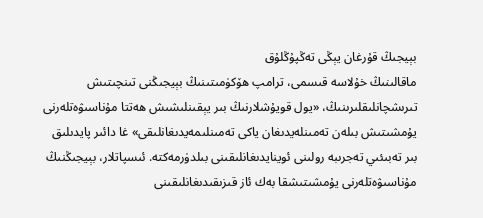بېيجىڭ قۇرغان يېڭى تەڭپۇڭلۇق
ماقالىنىڭ خۇلاسە قىسمى، ترامپ ھۆكۈمىتىنىڭ بېيجىڭنى تىنچىتىش تىرىشچانلىقلىرىنىڭ، «يول قويۇشلارنىڭ بىر يېقىنلىشىش ھەتتا مۇناسىۋەتلەرنى يۇمشىتىش بىلەن تەمىنلەيدىغان ياكى تەمىنلىمەيدىغانلىقى» غا دائىر پايدىلىق بىر تەبىئىي تەجرىبە رولىنى ئوينايدىغانلىقىنى بىلدۈرمەكتە. ئىسپاتلار، بېيجىڭنىڭ مۇناسىۋەتلەرنى يۇمشىتىشقا بەك ئاز قىزىقىدىغانلىقىنى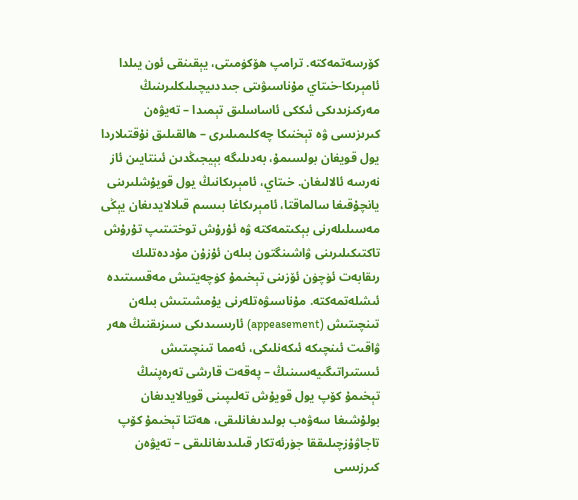كۆرسەتمەكتە. ترامپ ھۆكۈمىتى، يېقىنقى ئون يىلدا ئامېرىكا-خىتاي مۇناسىۋىتى جىددىيچىلىكلىرىنىڭ مەركىزىدىكى ئىككى ئاساسلىق تېمىدا – تەيۋەن كىرىزىسى ۋە تېخنىكا چەكلىمىلىرى – ھالقىلىق نۇقتىلاردا يول قويغان بولسىمۇ، بەدىلىگە بېيجىڭدىن ئىنتايىن ئاز نەرسە ئالالىغان. خىتاي، ئامېرىكانىڭ يول قويۇشلىرىنى يانچۇقىغا سالماقتا، ئامېرىكاغا بىسىم قىلالايدىغان يېڭى مەسىلىلەرنى بېكىتمەكتە ۋە ئۇرۇش توختىتىپ تۇرۇش تاكتىكىلىرىنى ۋاشىنگتون بىلەن ئۇزۇن مۇددەتلىك رىقابەت ئۈچۈن ئۆزىنى تېخىمۇ كۈچەيتىش مەقسىتىدە ئىشلەتمەكتە. مۇناسىۋەتلەرنى يۇمشىتىش بىلەن تىنچىتىش (appeasement) ئارىسىدىكى سىزىقنىڭ ھەر ۋاقىت ئىنچىكە ئىكەنلىكى، ئەمما تىنچىتىش ئىستىراتىگىيەسىنىڭ – پەقەت قارشى تەرەپنىڭ تېخىمۇ كۆپ يول قويۇش تەلىپىنى قويالايدىغان بولۇشىغا سەۋەب بولىدىغانلىقى، ھەتتا تېخىمۇ كۆپ تاجاۋۇزچىلىققا جۈرئەتكار قىلىدىغانلىقى – تەيۋەن كىرزىسى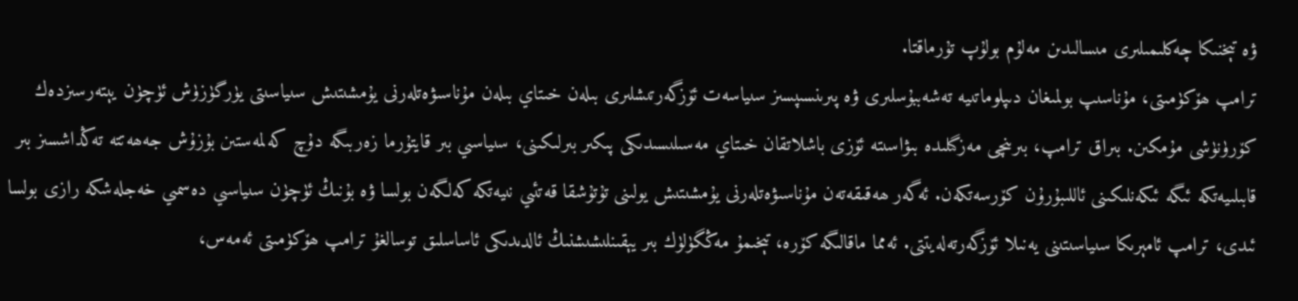ۋە تېخنىكا چەكلىمىلىرى مىسالىدىن مەلۇم بولۇپ تۇرماقتا.
ترامپ ھۆكۈمىتى، مۇناسىپ بولمىغان دىپلوماتىيە تەشەببۇسلىرى ۋە پىرىنسىپسىز سىياسەت ئۆزگەرتىشلىرى بىلەن خىتاي بىلەن مۇناسىۋەتلەرنى يۇمشىتىش سىياسىتى يۈرگۈزۈش ئۈچۈن يېتەرسىزدەك كۆرۈنۈشى مۇمكىن. بىراق ترامپ، بىرىنچى مەزگىلىدە بىۋاسىتە ئۆزى باشلاتقان خىتاي مەسىلىسىدىكى پىكىر بىرلىكىنى، سىياسىي بىر قايتۇرما زەربىگە دۇچ كەلمەستىن بۇزۇش جەھەتتە تەڭداشسىز بىر قابىلىيەتكە ئىگە ئىكەنلىكىنى ئاللىبۇرۇن كۆرسەتكەن. ئەگەر ھەقىقەتەن مۇناسىۋەتلەرنى يۇمشىتىش يولىنى تۇتۇشقا قەتئىي نىيەتكە كەلگەن بولسا ۋە بۇنىڭ ئۈچۈن سىياسىي دەسمىي خەجلەشكە رازى بولسا ئىدى، ترامپ ئامېرىكا سىياسىتىنى يەنىلا ئۆزگەرتەلەيتتى. ئەمما ماقالىگە كۆرە، تېخىمۇ مەڭگۈلۈك بىر يېقىنلىشىشنىڭ ئالدىدىكى ئاساسلىق توسالغۇ ترامپ ھۆكۈمىتى ئەمەس،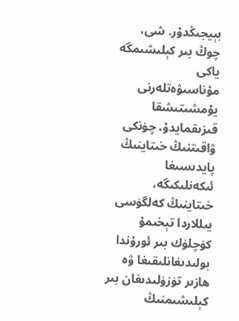بېيجىڭدۇر. شى، چوڭ بىر كېلىشىمگە ياكى مۇناسىۋەتلەرنى يۇمشىتىشقا قىزىقمايدۇ، چۈنكى ۋاقىتنىڭ خىتاينىڭ پايدىسىغا ئىكەنلىكىگە، خىتاينىڭ كەلگۈسى يىللاردا تېخىمۇ كۈچلۈك بىر ئورۇندا بولىدىغانلىقىغا ۋە ھازىر تۈزۈلىدىغان بىر كېلىشىمنىڭ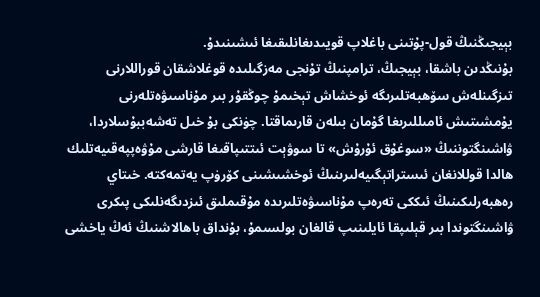بېيجىڭنىڭ قول-پۇتىنى باغلاپ قويىدىغانلىقىغا ئىشىنىدۇ.
بۇنىڭدىن باشقا، بېيجىڭ، ترامپنىڭ تۇنجى مەزگىلىدە قوغلاشقان قوراللارنى تىزگىنلەش سۆھبەتلىرىگە ئوخشاش تېخىمۇ چوڭقۇر بىر مۇناسىۋەتلەرنى يۇمشىتىش ئامىللىرىغا گۇمان بىلەن قارىماقتا. چۈنكى بۇ خىل تەشەببۇسلاردا، ۋاشىنگتوننىڭ «سوغۇق ئۇرۇش» تا سوۋېت ئىتتىپاقىغا قارشى مۇۋەپپەقىيەتلىك ھالدا قوللانغان ئىستراتېگىيەلىرىنىڭ ئوخشىشىنى كۆرۈپ يەتمەكتە. خىتاي رەھبەرلىكىنىڭ ئىككى تەرەپ مۇناسىۋەتلىرىدە مۇقىملىق ئىزدىگەنلىكى پىكرى ۋاشىنگتوندا بىر قېلىپقا ئايلىنىپ قالغان بولسىمۇ، بۇنداق باھالاشنىڭ ئەڭ ياخشى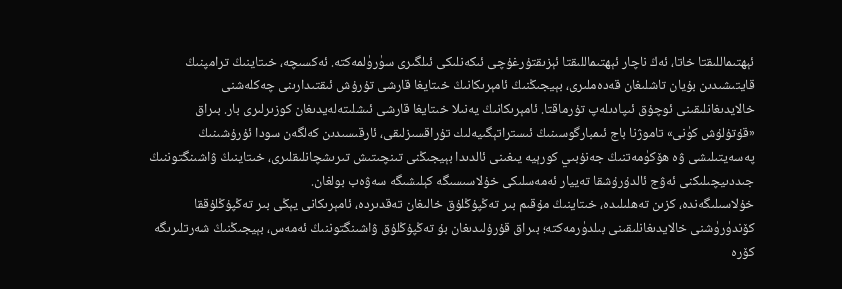ئېھتىماللىقتا خاتا، ئەڭ ناچار ئېھتىماللىقتا ئېزىقتۇرغۇچى ئىكەنلىكى ئىلگىرى سۈرۈلمەكتە. ئەكسىچە، خىتاينىڭ ترامپنىڭ قايتىشىدىن بۇيان تاشلىغان قەدەملىرى، بېيجىڭنىڭ ئامېرىكانىڭ خىتايغا قارشى تۇرۇش ئىقتىدارىنى چەكلەشنى خالايدىغانلىقىنى ئوچۇق ئىپادىلەپ تۇرماقتا. ئامېرىكانىڭ يەنىلا خىتايغا قارشى ئىشلىتەلەيدىغان كوزىرلىرى بار. بىراق «قۇتۇلۇش كۈنى» تاموژنا باج ئىمبارگوسىنىڭ ئىستراتېگىيەلىك تۇراقسىزلىقى، ئارقىسىدىن كەلگەن سودا ئۇرۇشىنىڭ پەسەيتىلىشى ۋە ھۆكۈمەتنىڭ جەنۇبىي كورېيە يىغىنى ئالدىدا بېيجىڭنى تىنچىتىش تىرىشچانلىقلىرى، خىتاينىڭ ۋاشىنگتوننىڭ جىددىيچىلىكنى ئەۋج ئالدۇرۇشقا تەييار ئەمەسلىكى خۇلاسىسىگە كېلىشىگە سەۋەب بولغان.
خۇلاسىلىگەندە، كزىن تەھلىلىدە، خىتاينىڭ مۇقىم بىر تەڭپۇڭلۇق خالىغان تەقدىردە، ئامېرىكانى يېڭى بىر تەڭپۇڭلۇققا كۆندۈرۈشنى خالايدىغانلىقىنى بىلدۈرمەكتە؛ بىراق قۇرۇلىدىغان بۇ تەڭپۇڭلۇق ۋاشىنگتوننىڭ ئەمەس، بېيجىڭنىڭ شەرتلىرىگە كۆرە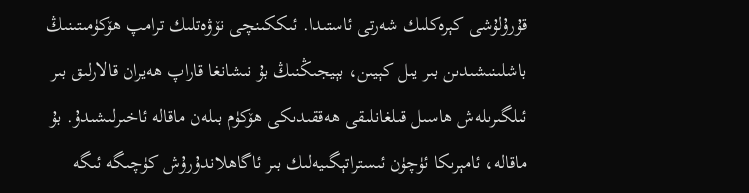قۇرۇلۇشى كېرەكلىك شەرتى ئاستىدا. ئىككىنچى نۆۋەتلىك ترامپ ھۆكۈمىتىنىڭ باشلىنىشىدىن بىر يىل كېيىن، بېيجىڭنىڭ بۇ نىشانغا قاراپ ھەيران قالارلىق بىر ئىلگىرىلەش ھاسىل قىلغانلىقى ھەققىدىكى ھۆكۈم بىلەن ماقالە ئاخىرلىشىدۇ. بۇ ماقالە، ئامېرىكا ئۈچۈن ئىستراتېگىيەلىك بىر ئاگاھلاندۇرۇش كۈچىگە ئىگە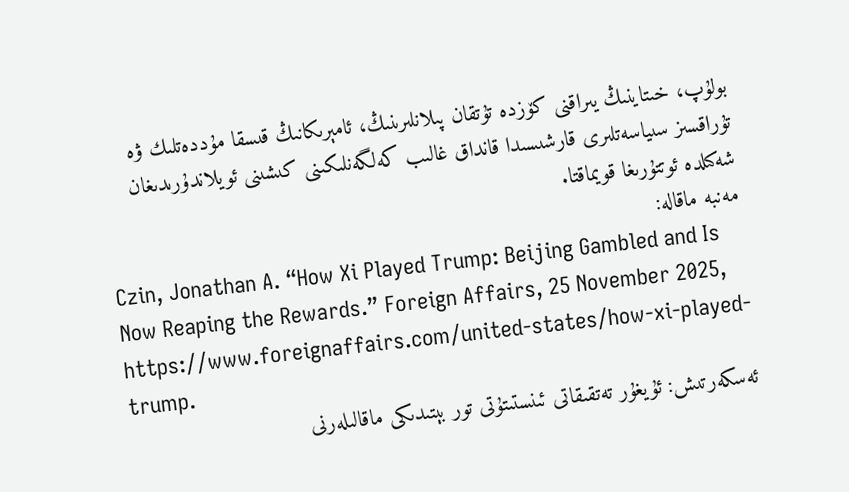بولۇپ، خىتاينىڭ يىراقنى كۆزدە تۇتقان پىلانلىرىنىڭ، ئامېرىكانىڭ قىسقا مۇددەتلىك ۋە تۇراقسىز سىياسەتلىرى قارشىسىدا قانداق غالىب كەلگەنلىكىنى كىشىنى ئويلاندۇرىدىغان شەكىلدە ئوتتۇرىغا قويماقتا.
مەنبە ماقالە:
Czin, Jonathan A. “How Xi Played Trump: Beijing Gambled and Is Now Reaping the Rewards.” Foreign Affairs, 25 November 2025, https://www.foreignaffairs.com/united-states/how-xi-played-trump.
ئەسكەرتىش: ئۇيغۇر تەتقىقاتى ئىنستىتۇتى تور بېتىدىكى ماقالىلەرنى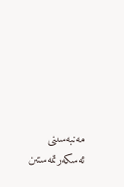مەنبەسىنى ئەسكەرتمەستىن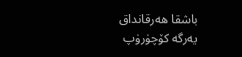باشقا ھەرقانداق يەرگە كۆچۈرۈپ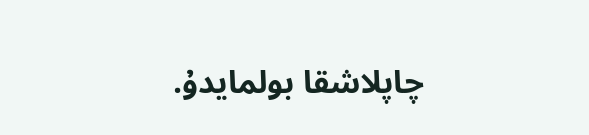چاپلاشقا بولمايدۇ.